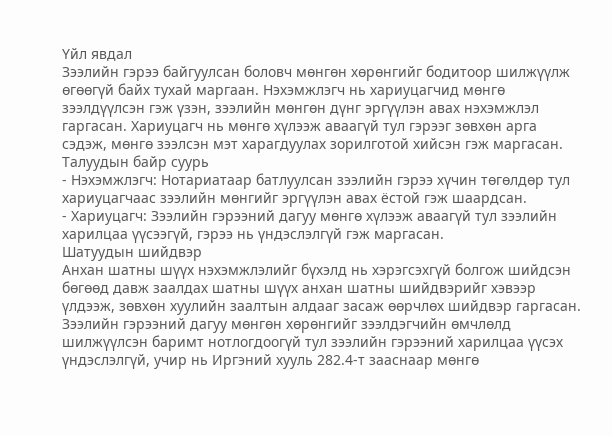Үйл явдал
Зээлийн гэрээ байгуулсан боловч мөнгөн хөрөнгийг бодитоор шилжүүлж өгөөгүй байх тухай маргаан. Нэхэмжлэгч нь хариуцагчид мөнгө зээлдүүлсэн гэж үзэн, зээлийн мөнгөн дүнг эргүүлэн авах нэхэмжлэл гаргасан. Хариуцагч нь мөнгө хүлээж аваагүй тул гэрээг зөвхөн арга сэдэж, мөнгө зээлсэн мэт харагдуулах зорилготой хийсэн гэж маргасан.
Талуудын байр суурь
- Нэхэмжлэгч: Нотариатаар батлуулсан зээлийн гэрээ хүчин төгөлдөр тул хариуцагчаас зээлийн мөнгийг эргүүлэн авах ёстой гэж шаардсан.
- Хариуцагч: Зээлийн гэрээний дагуу мөнгө хүлээж аваагүй тул зээлийн харилцаа үүсээгүй, гэрээ нь үндэслэлгүй гэж маргасан.
Шатуудын шийдвэр
Анхан шатны шүүх нэхэмжлэлийг бүхэлд нь хэрэгсэхгүй болгож шийдсэн бөгөөд давж заалдах шатны шүүх анхан шатны шийдвэрийг хэвээр үлдээж, зөвхөн хуулийн заалтын алдааг засаж өөрчлөх шийдвэр гаргасан. Зээлийн гэрээний дагуу мөнгөн хөрөнгийг зээлдэгчийн өмчлөлд шилжүүлсэн баримт нотлогдоогүй тул зээлийн гэрээний харилцаа үүсэх үндэслэлгүй, учир нь Иргэний хууль 282.4-т зааснаар мөнгө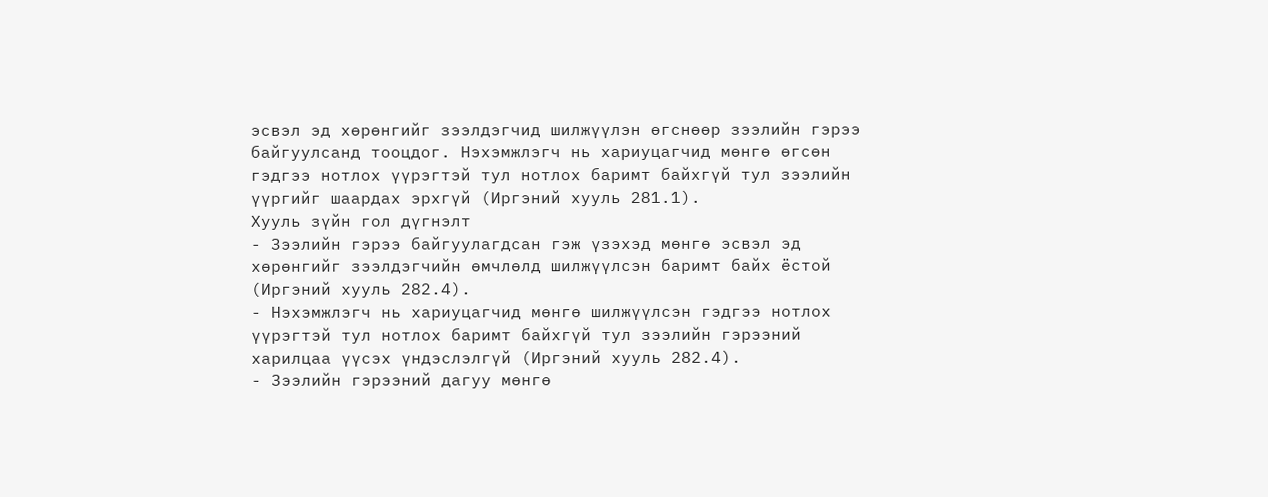эсвэл эд хөрөнгийг зээлдэгчид шилжүүлэн өгснөөр зээлийн гэрээ байгуулсанд тооцдог. Нэхэмжлэгч нь хариуцагчид мөнгө өгсөн гэдгээ нотлох үүрэгтэй тул нотлох баримт байхгүй тул зээлийн үүргийг шаардах эрхгүй (Иргэний хууль 281.1).
Хууль зүйн гол дүгнэлт
- Зээлийн гэрээ байгуулагдсан гэж үзэхэд мөнгө эсвэл эд хөрөнгийг зээлдэгчийн өмчлөлд шилжүүлсэн баримт байх ёстой (Иргэний хууль 282.4).
- Нэхэмжлэгч нь хариуцагчид мөнгө шилжүүлсэн гэдгээ нотлох үүрэгтэй тул нотлох баримт байхгүй тул зээлийн гэрээний харилцаа үүсэх үндэслэлгүй (Иргэний хууль 282.4).
- Зээлийн гэрээний дагуу мөнгө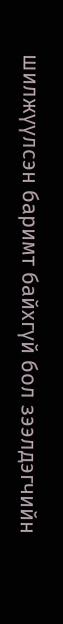шилжүүлсэн баримт байхгүй бол зээлдэгчийн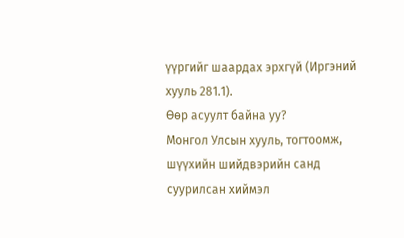үүргийг шаардах эрхгүй (Иргэний хууль 281.1).
Өөр асуулт байна уу?
Монгол Улсын хууль, тогтоомж, шүүхийн шийдвэрийн санд суурилсан хиймэл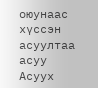оюунаас хүссэн асуултаа асуу
Асуух